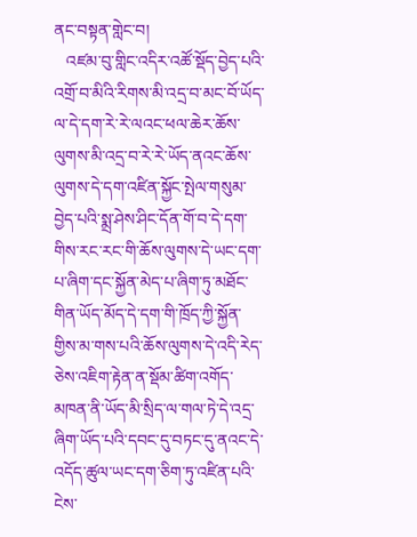ནང་བསྟན་གླེང་བ།
   འཛམ་བུ་གླིང་འདིར་འཚོ་སྡོད་བྱེད་པའི་འགྲོ་བ་མིའི་རིགས་མི་འདྲ་བ་མང་བོ་ཡོད་ལ་དེ་དག་རེ་རེ་ལའང་ཕལ་ཆེར་ཆོས་ལུགས་མི་འདྲ་བ་རེ་རེ་ཡོད་ནའང་ཆོས་ལུགས་དེ་དག་འཛིན་སྐྱོང་སྤེལ་གསུམ་བྱེད་པའི་སྨྲ་ཤེས་ཤིང་དོན་གོ་བ་དེ་དག་གིས་རང་རང་གི་ཆོས་ལུགས་དེ་ཡང་དག་པ་ཞིག་དང་སྐྱོན་མེད་པ་ཞིག་ཏུ་མཐོང་གིན་ཡོད་མོད་དེ་དག་གི་ཁྲོད་ཀྱི་སྐྱོན་གྱིས་མ་གས་པའི་ཆོས་ལུགས་དེ་འདི་རེད་ཅེས་འཇིག་རྟེན་ན་སྡོམ་ཚིག་འགོད་མཁན་ནི་ཡོད་མི་སྲིད་ལ་གལ་ཏེ་དེ་འདྲ་ཞིག་ཡོད་པའི་དབང་དུ་བཏང་དུ་ནའང་དེ་འདོད་ཚུལ་ཡང་དག་ཅིག་ཏུ་འཛིན་པའི་ངེས་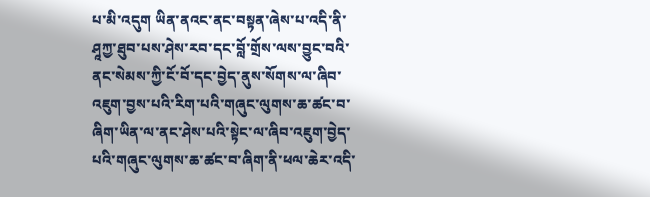པ་མི་འདུག ཡིན་ནའང་ནང་བསྟན་ཞེས་པ་འདི་ནི་ཤཱཀྱ་ཐུབ་པས་ཤེས་རབ་དང་བློ་གྲོས་ལས་བྱུང་བའི་ནང་སེམས་ཀྱི་ངོ་བོ་དང་བྱེད་ནུས་སོགས་ལ་ཞིབ་འཇུག་བྱས་པའི་རིག་པའི་གཞུང་ལུགས་ཆ་ཚང་བ་ཞིག་ཡིན་ལ་ནང་ཤེས་པའི་སྟེང་ལ་ཞིབ་འཇུག་བྱེད་པའི་གཞུང་ལུགས་ཆ་ཚང་བ་ཞིག་ནི་ཕལ་ཆེར་འདི་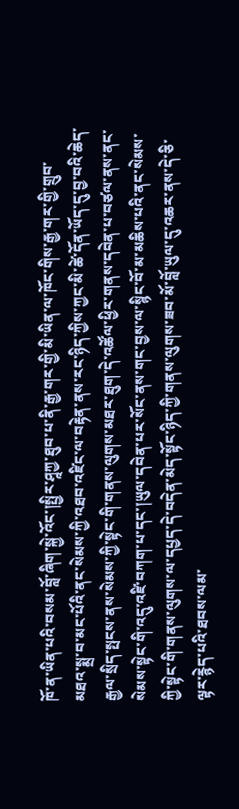ཁོ་ན་ཡིན་པའི་བསམ་བློ་ཞིག་སྐྱེ་འོང་།སྤྱིར་ཤཱཀྱ་ཐུབ་པ་ནི་རྒྱ་གར་གྱི་མི་ཡིན་ལ་ཁོང་གིས་རྒྱ་གར་གྱི་གྲུབ་མཐའ་སྨྲ་བ་མང་པོའི་ནང་སེམས་ཀྱི་འཐབ་འཛིང་ལ་བརྟེན་ནས་རང་ཉིད་ཀྱིས་ཀྱང་མི་ཚེ་དོན་ཡོད་དུ་བྱ་བའི་ཆེད་རྒྱལ་སྲིད་སྤངས་ནས་སེམས་ཀྱི་སྟེང་གི་གནས་ལུགས་མཐར་ཐུག་དེ་འཚོལ་ཕྱིར་གནས་དབེན་པ་བཙལ་ནས་ནང་སེམས་སྟེང་གི་འདུ་འཛི་བཀག་པ་དང་།ཡུལ་དབེན་པར་སོང་ནས་གང་བྱས་ལ་སྙིང་བོ་མ་མཆིས་པའི་ནང་སེམས་ཀྱི་སྟེང་གི་གནས་ལུགས་ལ་དཔྱད་དེ་བདེན་མེད་སྟོང་ཉིད་ཀྱི་གནས་ལུགས་ཟབ་མོ་བློ་ཡུལ་དུ་འཆར་ནས་དེ་ཅི་ལྟར་རྙེད་པའི་ཐབས་ལམ་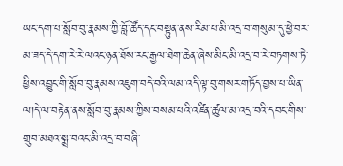ཡང་དག་པ་སློབ་བུ་རྣམས་ཀྱི་བློ་ཚོད་དང་བསྟུན་ནས་རིམ་པ་མི་འདྲ་བ་གསུམ་དུ་ཕྱེ་བར་མ་ཟད་དེ་དག་རེ་རེ་ལའང་ཉན་ཐོས་རང་རྒྱལ་ཐེག་ཆེན་ཞེས་མིང་མི་འདྲ་བ་རེ་བཏགས་ཏེ་ཕྱིས་འབྱུང་གི་སློབ་བུ་རྣམས་འཇུག་བདེ་བའི་ལམ་འདི་ལྟ་བུ་གསར་གཏོད་བྱས་པ་ཡིན་ལ།དེ་ལ་བརྟེན་ནས་སློབ་བུ་རྣམས་ཀྱིས་བསམ་པའི་འཛིན་ཚུལ་མ་འདྲ་བའི་དབང་གིས་གྲུབ་མཐའ་སྨྲ་བའང་མི་འདྲ་བ་བཞི་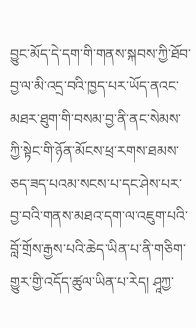བྱུང་མོད་དེ་དག་གི་གནས་སྐབས་ཀྱི་ཐོབ་བྱ་ལ་མི་འདྲ་བའི་ཁྱད་པར་ཡོད་ནའང་མཐར་ཐུག་གི་བསམ་བྱ་ནི་ནང་སེམས་ཀྱི་སྟེང་གི་ཉོན་མོངས་ཕྲ་རགས་ཐམས་ཅད་ཟད་པའམ་སངས་པ་དང་ཤེས་པར་བྱ་བའི་གནས་མཐའ་དག་ལ་འཇུག་པའི་བློ་གྲོས་རྒྱས་པའི་ཆེད་ཡིན་པ་ནི་གཅིག་གྱུར་གྱི་འདོད་ཚུལ་ཡིན་པ་རེད། ཤཱཀྱ་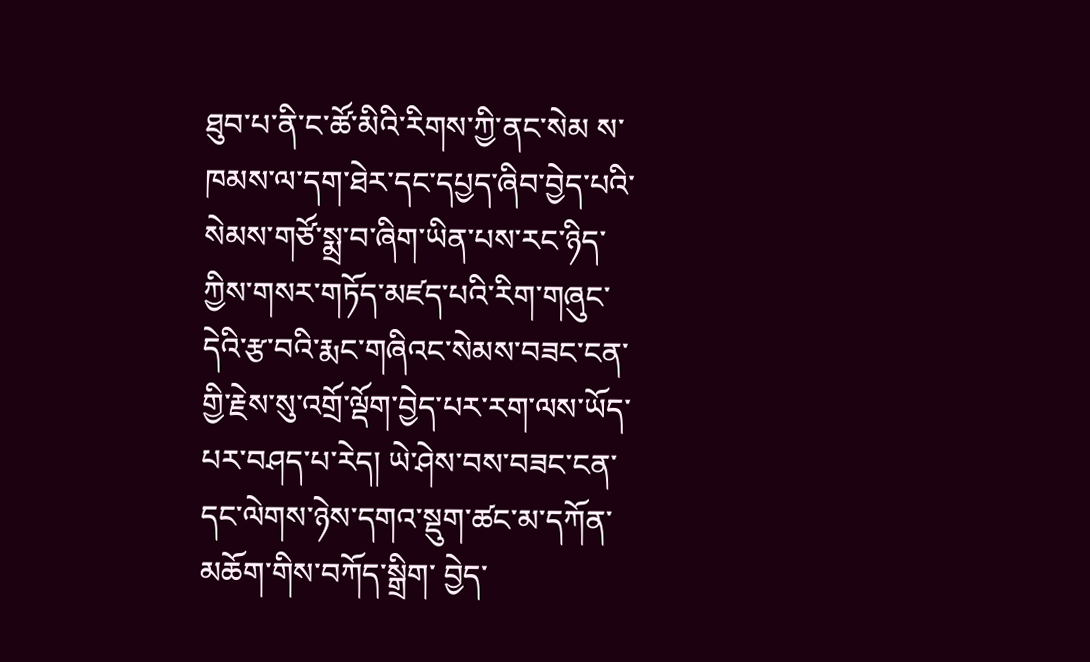ཐུབ་པ་ནི་ང་ཚོ་མིའི་རིགས་ཀྱི་ནང་སེམ ས་ཁམས་ལ་དག་ཐེར་དང་དཔྱད་ཞིབ་བྱེད་པའི་སེམས་གཙོ་སྨྲ་བ་ཞིག་ཡིན་པས་རང་ཉིད་ཀྱིས་གསར་གཏོད་མཛད་པའི་རིག་གཞུང་དེའི་རྩ་བའི་རྨང་གཞིའང་སེམས་བཟང་ངན་གྱི་རྗེས་སུ་འགྲོ་ལྡོག་བྱེད་པར་རག་ལས་ཡོད་པར་བཤད་པ་རེད། ཡེ་ཤེས་བས་བཟང་ངན་དང་ལེགས་ཉེས་དགའ་སྡུག་ཚང་མ་དཀོན་མཆོག་གིས་བཀོད་སྒྲིག་ བྱེད་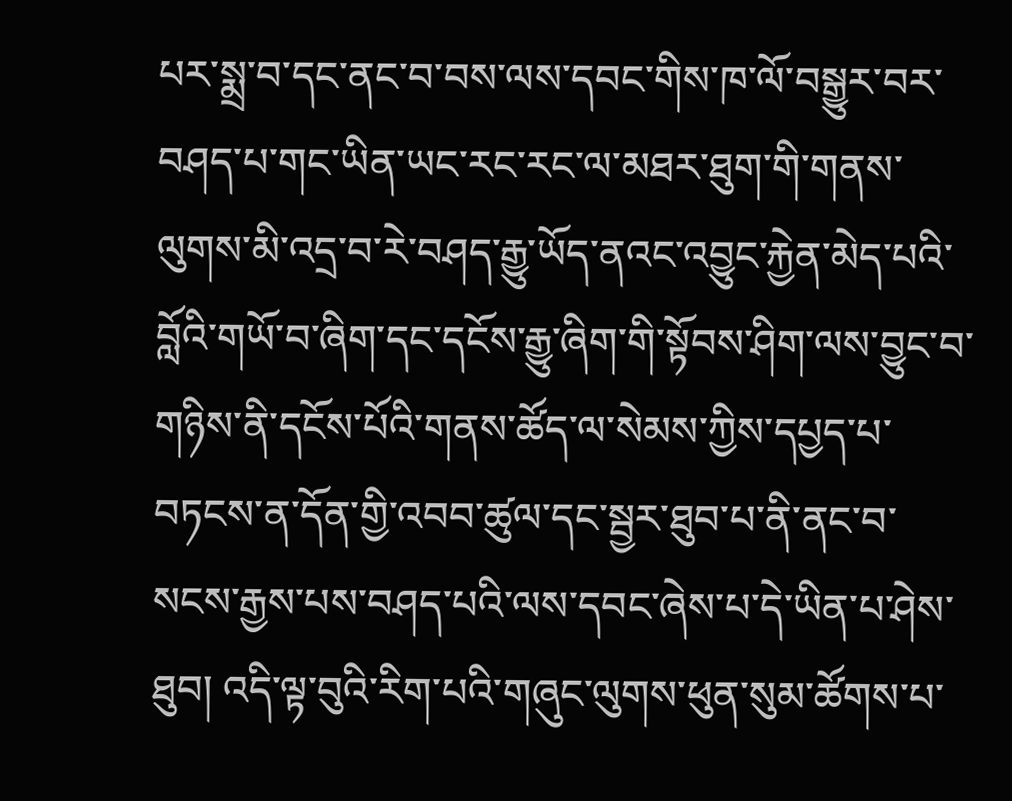པར་སྨྲ་བ་དང་ནང་བ་བས་ལས་དབང་གིས་ཁ་ལོ་བསྒྱུར་བར་བཤད་པ་གང་ཡིན་ཡང་རང་རང་ལ་མཐར་ཐུག་གི་གནས་ལུགས་མི་འདྲ་བ་རེ་བཤད་རྒྱུ་ཡོད་ནའང་འབྱུང་རྐྱེན་མེད་པའི་བློའི་གཡོ་བ་ཞིག་དང་དངོས་རྒྱུ་ཞིག་གི་སྟོབས་ཤིག་ལས་བྱུང་བ་གཉིས་ནི་དངོས་པོའི་གནས་ཚོད་ལ་སེམས་ཀྱིས་དཔྱད་པ་བཏངས་ན་དོན་གྱི་འབབ་ཚུལ་དང་སྦྱར་ཐུབ་པ་ནི་ནང་བ་སངས་རྒྱས་པས་བཤད་པའི་ལས་དབང་ཞེས་པ་དེ་ཡིན་པ་ཤེས་ཐུབ། འདི་ལྟ་བུའི་རིག་པའི་གཞུང་ལུགས་ཕུན་སུམ་ཚོགས་པ་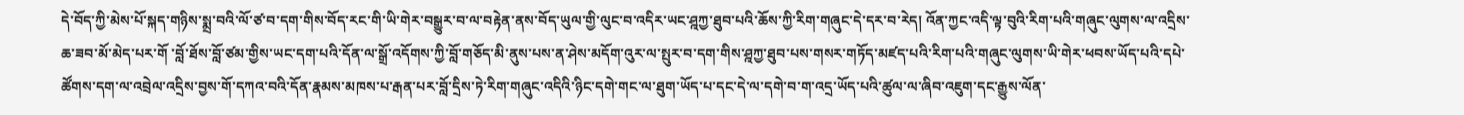དེ་བོད་ཀྱི་མེས་པོ་སྐད་གཉིས་སྨྲ་བའི་ལོ་ཙ་བ་དག་གིས་བོད་རང་གི་ཡི་གེར་བསྒྱུར་བ་ལ་བརྟེན་ནས་བོད་ཡུལ་གྱི་ལུང་བ་འདིར་ཡང་ཤྰཀྱ་ཐུབ་པའི་ཆོས་ཀྱི་རིག་གཞུང་དེ་དར་བ་རེད། འོན་ཀྱང་འདི་ལྟ་བུའི་རིག་པའི་གཞུང་ལུགས་ལ་འདྲིས་ཆ་ཟབ་མོ་མེད་པར་གོ ་བློ་ཐོས་བློ་ཙམ་གྱིས་ཡང་དག་པའི་དོན་ལ་སྒྲོ་འདོགས་ཀྱི་བློ་གཅོད་མི་ནུས་པས་ན་ཤེས་མདོག་འུར་ལ་སྤུར་བ་དག་གིས་ཤྰཀྱ་ཐུབ་པས་གསར་གཏོད་མཛད་པའི་རིག་པའི་གཞུང་ལུགས་ཡི་གེར་ཕབས་ཡོད་པའི་དཔེ་ཚོགས་དག་ལ་འབྲེལ་འདྲིས་བྱས་གོ་དཀའ་བའི་དོན་རྣམས་མཁས་པ་རྒན་པར་བློ་དྲིས་ཏེ་རིག་གཞུང་འདིའི་ཉིང་དགེ་གང་ལ་ཐུག་ཡོད་པ་དང་དེ་ལ་དགེ་བ་ག་འདྲ་ཡོད་པའི་ཚུལ་ལ་ཞིབ་འཇུག་དང་རྒྱུས་ལོན་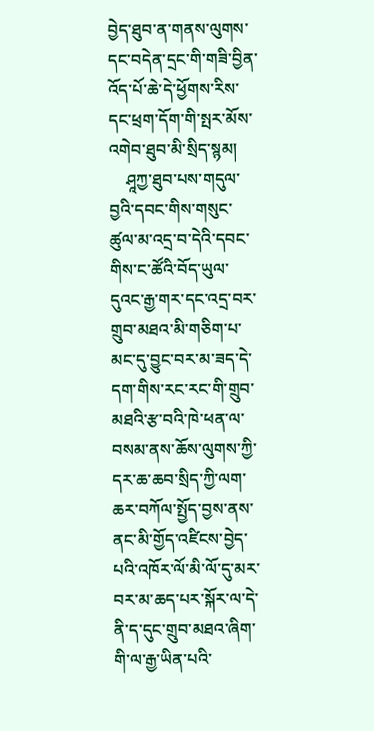བྱེད་ཐུབ་ན་གནས་ལུགས་དང་བདེན་དྲང་གི་གཟི་བྱིན་འོད་པོ་ཆེ་དེ་ཕྱོགས་རིས་དང་ཕྲག་དོག་གི་སྤར་མོས་འགེབ་ཐུབ་མི་སྲིད་སྙམ།
    ཤཱཀྱ་ཐུབ་པས་གདུལ་བྱའི་དབང་གིས་གསུང་ཚུལ་མ་འདྲ་བ་དེའི་དབང་གིས་ང་ཚོའི་བོད་ཡུལ་དུའང་རྒྱ་གར་དང་འདྲ་བར་གྲུབ་མཐའ་མི་གཅིག་པ་མང་དུ་བྱུང་བར་མ་ཟད་དེ་དག་གིས་རང་རང་གི་གྲུབ་མཐའི་རྩ་བའི་ཁེ་ཕན་ལ་བསམ་ནས་ཆོས་ལུགས་ཀྱི་དར་ཆ་ཆབ་སྲིད་ཀྱི་ལག་ཆར་བཀོལ་སྤྱོད་བྱས་ནས་ནང་མི་གྱོད་འཛིངས་བྱེད་པའི་འཁོར་ལོ་མི་ལོ་དུ་མར་བར་མ་ཆད་པར་སྐོར་ལ་དེ་ནི་ད་དུང་གྲུབ་མཐའ་ཞིག་གི་ལ་རྒྱ་ཡིན་པའི་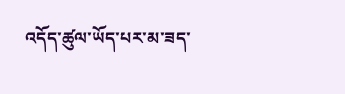འདོད་ཚུལ་ཡོད་པར་མ་ཟད་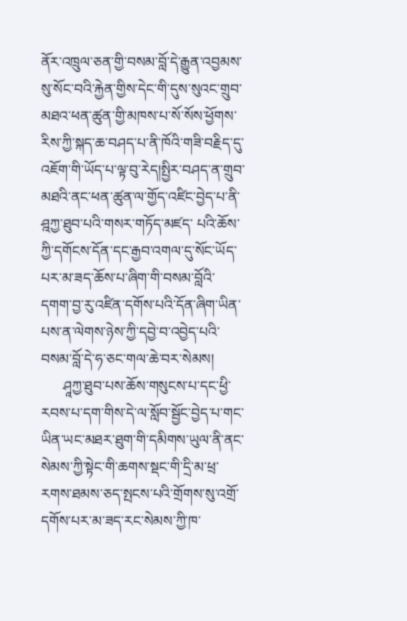ནོར་འཁྲུལ་ཅན་གྱི་བསམ་བློ་དེ་རྒྱུན་འབྱམས་སུ་སོང་བའི་རྐྱེན་གྱིས་དེང་གི་དུས་སུའང་གྲུབ་མཐའ་ཕན་ཚུན་གྱི་མཁས་པ་སོ་སོས་ཕྱོགས་རིས་ཀྱི་སྐད་ཆ་བཤད་པ་ནི་ཁོའི་གཟི་བརྗིད་དུ་འཇོག་གི་ཡོད་པ་ལྟ་བུ་རེད།སྤྱིར་བཤད་ན་གྲུབ་མཐའི་ནང་ཕན་ཚུན་ལ་གྱོད་འཛིང་བྱེད་པ་ནི་ཤྰཀྱ་ཐུབ་པའི་གསར་གཏོད་མཛད་ པའི་ཆོས་ཀྱི་དགོངས་དོན་དང་རྒྱབ་འགལ་དུ་སོང་ཡོད་པར་མ་ཟད་ཆོས་པ་ཞིག་གི་བསམ་བློའི་དགག་བྱ་རུ་འཛིན་དགོས་པའི་དོན་ཞིག་ཡིན་པས་ན་ལེགས་ཉེས་ཀྱི་དབྱེ་བ་འབྱེད་པའི་བསམ་བློ་དེ་ཧ་ཅང་གལ་ཆེ་བར་སེམས།
      ཤཱཀྱ་ཐུབ་པས་ཆོས་གསུངས་པ་དང་ཕྱི་རབས་པ་དག་གིས་དེ་ལ་སློབ་སྦྱོང་བྱེད་པ་གང་ཡིན་ཡང་མཐར་ཐུག་གི་དམིགས་ཡུལ་ནི་ནང་སེམས་ཀྱི་སྟེང་གི་ཆགས་སྡང་གི་དྲི་མ་ཕྲ་རགས་ཐམས་ཅད་སྤངས་པའི་གྲོགས་སུ་འགྲོ་དགོས་པར་མ་ཟད་རང་སེམས་ཀྱི་ཁ་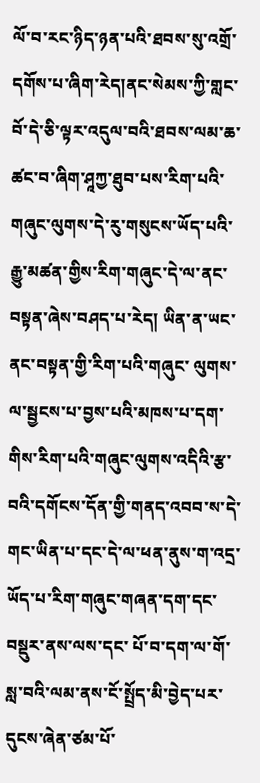ལོ་བ་རང་ཉིད་ཉན་པའི་ཐབས་སུ་འགྲོ་དགོས་པ་ཞིག་རེད།ནང་སེམས་ཀྱི་གླང་བོ་དེ་ཅི་ལྟར་འདུལ་བའི་ཐབས་ལམ་ཆ་ཚང་བ་ཞིག་ཤཱཀྱ་ཐུབ་པས་རིག་པའི་གཞུང་ལུགས་དེ་རུ་གསུངས་ཡོད་པའི་རྒྱུ་མཚན་གྱིས་རིག་གཞུང་དེ་ལ་ནང་བསྟན་ཞེས་བཤད་པ་རེད། ཡིན་ན་ཡང་ནང་བསྟན་གྱི་རིག་པའི་གཞུང་ ལུགས་ལ་སྦྱངས་པ་བྱས་པའི་མཁས་པ་དག་གིས་རིག་པའི་གཞུང་ལུགས་འདིའི་རྩ་བའི་དགོངས་དོན་གྱི་གནད་འབབ་ས་དེ་གང་ཡིན་པ་དང་དེ་ལ་ཕན་ནུས་ག་འདྲ་ཡོད་པ་རིག་གཞུང་གཞན་དག་དང་བསྡུར་ནས་ལས་དང་ པོ་བ་དག་ལ་གོ་སླ་བའི་ལམ་ནས་ངོ་སྤྲོད་མི་བྱེད་པར་དུངས་ཞེན་ཙམ་པོ་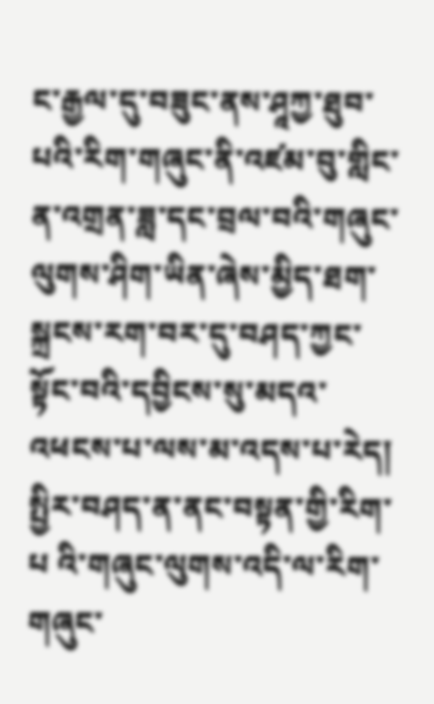ང་རྒྱལ་དུ་བཟུང་ནས་ཤཱཀྱ་ཐུབ་པའི་རིག་གཞུང་ནི་འཛམ་བུ་གླིང་ན་འགྲན་ཟླ་དང་བྲལ་བའི་གཞུང་ལུགས་ཤིག་ཡིན་ཞེས་མྱིད་ཐག་སྐྲངས་རག་བར་དུ་བཤད་ཀྱང་སྟོང་བའི་དབྱིངས་སུ་མདའ་འཕངས་པ་ལས་མ་འདས་པ་རེད། སྤྱིར་བཤད་ན་ནང་བསྟན་གྱི་རིག་པ འི་གཞུང་ལུགས་འདི་ལ་རིག་གཞུང་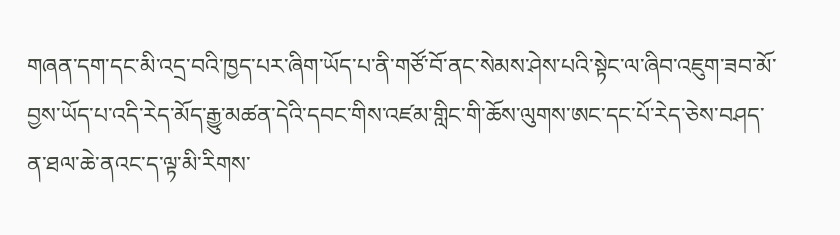གཞན་དག་དང་མི་འདྲ་བའི་ཁྱད་པར་ཞིག་ཡོད་པ་ནི་གཙོ་བོ་ནང་སེམས་ཤེས་པའི་སྟེང་ལ་ཞིབ་འཇུག་ཟབ་མོ་བྱས་ཡོད་པ་འདི་རེད་མོད་རྒྱུ་མཚན་དེའི་དབང་གིས་འཛམ་གླིང་གི་ཆོས་ལུགས་ཨང་དང་པོ་རེད་ཅེས་བཤད་ན་ཐལ་ཆེ་ནའང་ད་ལྟ་མི་རིགས་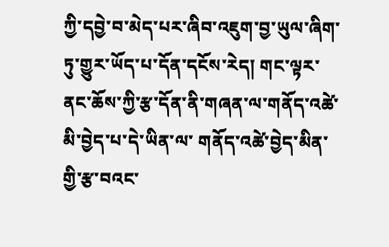ཀྱི་དབྱེ་བ་མེད་པར་ཞིབ་འཇུག་བྱ་ཡུལ་ཞིག་ཏུ་གྱུར་ཡོད་པ་དོན་དངོས་རེད། གང་ལྟར་ནང་ཆོས་ཀྱི་རྩ་དོན་ནི་གཞན་ལ་གནོད་འཚེ་མི་བྱེད་པ་དེ་ཡིན་ལ་ གནོད་འཚེ་བྱེད་མིན་གྱི་རྩ་བའང་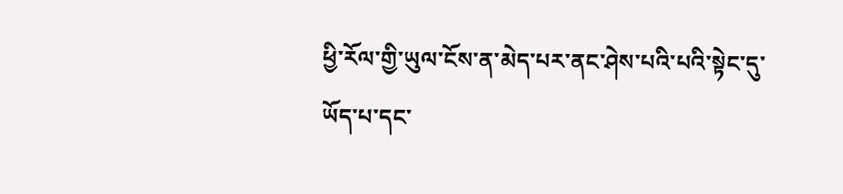ཕྱི་རོལ་གྱི་ཡུལ་ངོས་ན་མེད་པར་ནང་ཤེས་པའི་པའི་སྟེང་དུ་ཡོད་པ་དང་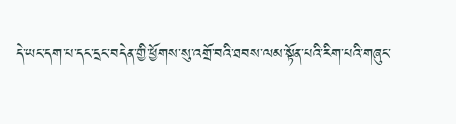དེ་ཡང་དག་པ་དང་དྲང་བདེན་གྱི་ཕྱོགས་སུ་འགྲོ་བའི་ཐབས་ལམ་སྟོན་པའི་རིག་པའི་གཞུང་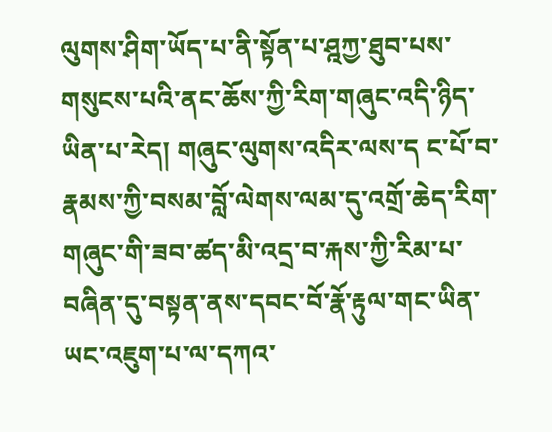ལུགས་ཤིག་ཡོད་པ་ནི་སྟོན་པ་ཤྰཀྱ་ཐུབ་པས་གསུངས་པའི་ནང་ཆོས་ཀྱི་རིག་གཞུང་འདི་ཉིད་ཡིན་པ་རེད། གཞུང་ལུགས་འདིར་ལས་ད ང་པོ་བ་རྣམས་ཀྱི་བསམ་བློ་ལེགས་ལམ་དུ་འགྲོ་ཆེད་རིག་གཞུང་གི་ཟབ་ཚད་མི་འདྲ་བ་རྐས་ཀྱི་རིམ་པ་བཞིན་དུ་བསྟན་ནས་དབང་བོ་རྣོ་རྟུལ་གང་ཡིན་ཡང་འཇུག་པ་ལ་དཀའ་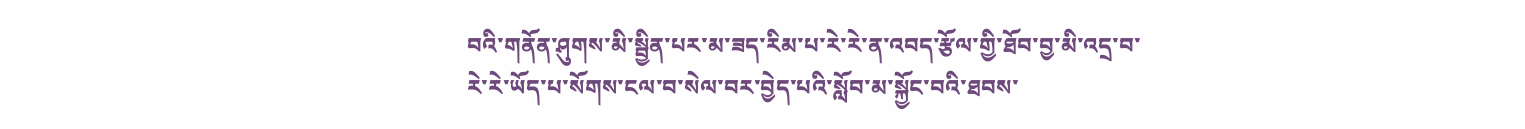བའི་གནོན་ཤུགས་མི་སྦྱིན་པར་མ་ཟད་རིམ་པ་རེ་རེ་ན་འབད་རྩོལ་གྱི་ཐོབ་བྱ་མི་འདྲ་བ་རེ་རེ་ཡོད་པ་སོགས་ངལ་བ་སེལ་བར་བྱེད་པའི་སློབ་མ་སྐྱོང་བའི་ཐབས་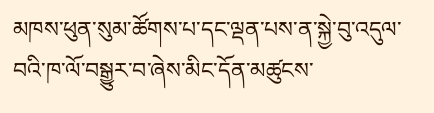མཁས་ཕུན་སུམ་ཚོགས་པ་དང་ལྡན་པས་ན་སྐྱེ་བུ་འདུལ་བའི་ཁ་ལོ་བསྒྱུར་བ་ཞེས་མིང་དོན་མཚུངས་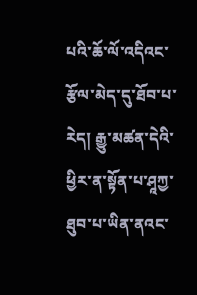པའི་ཆོ་ལོ་འདིའང་རྩོལ་མེད་དུ་ཐོབ་པ་རེད། རྒྱུ་མཚན་དེའི་ཕྱིར་ན་སྟོན་པ་ཤཱཀྱ་ཐུབ་པ་ཡིན་ནའང་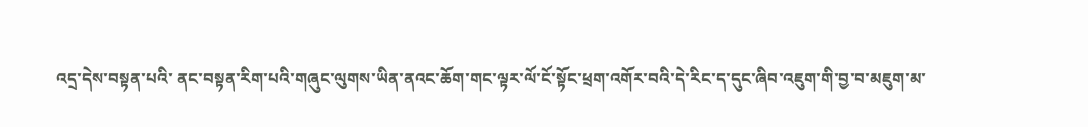འདྲ་དེས་བསྟན་པའི་ ནང་བསྟན་རིག་པའི་གཞུང་ལུགས་ཡིན་ནའང་ཆོག་གང་ལྟར་ལོ་ངོ་སྟོང་ཕྲག་འགོར་བའི་དེ་རིང་ད་དུང་ཞིབ་འཇུག་གི་བྱ་བ་མཇུག་མ་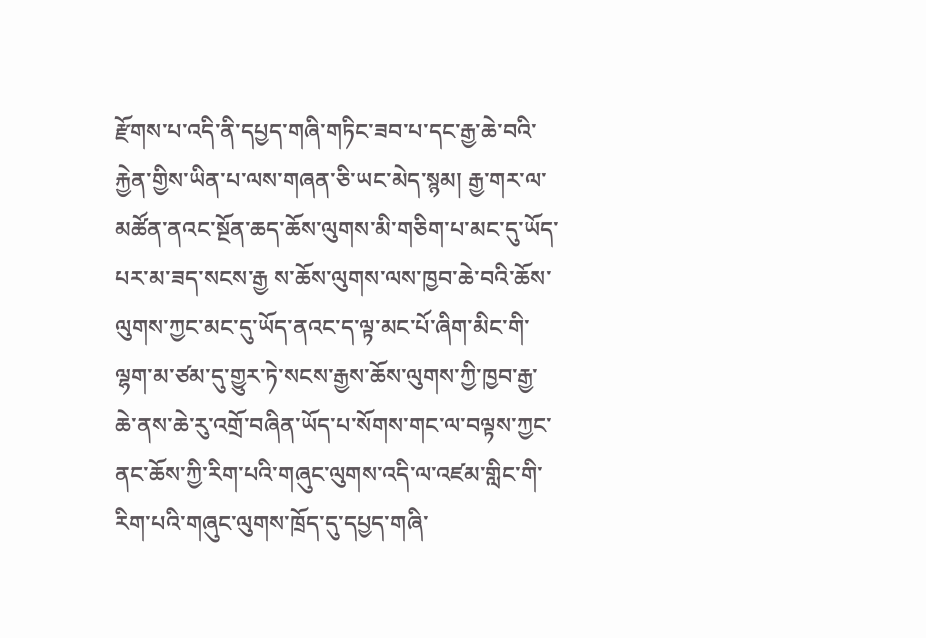རྫོགས་པ་འདི་ནི་དཔྱད་གཞི་གཏིང་ཟབ་པ་དང་རྒྱ་ཆེ་བའི་རྐྱེན་གྱིས་ཡིན་པ་ལས་གཞན་ཅི་ཡང་མེད་སྙམ། རྒྱ་གར་ལ་མཚོན་ནའང་སྔོན་ཆད་ཆོས་ལུགས་མི་གཅིག་པ་མང་དུ་ཡོད་པར་མ་ཟད་སངས་རྒྱ ས་ཆོས་ལུགས་ལས་ཁྱབ་ཆེ་བའི་ཆོས་ལུགས་ཀྱང་མང་དུ་ཡོད་ནའང་ད་ལྟ་མང་པོ་ཞིག་མིང་གི་ལྷག་མ་ཙམ་དུ་གྱུར་ཏེ་སངས་རྒྱས་ཆོས་ལུགས་ཀྱི་ཁྱབ་རྒྱ་ཆེ་ནས་ཆེ་རུ་འགྲོ་བཞིན་ཡོད་པ་སོགས་གང་ལ་བལྟས་ཀྱང་ནང་ཆོས་ཀྱི་རིག་པའི་གཞུང་ལུགས་འདི་ལ་འཛམ་གླིང་གི་རིག་པའི་གཞུང་ལུགས་ཁྲོད་དུ་དཔྱད་གཞི་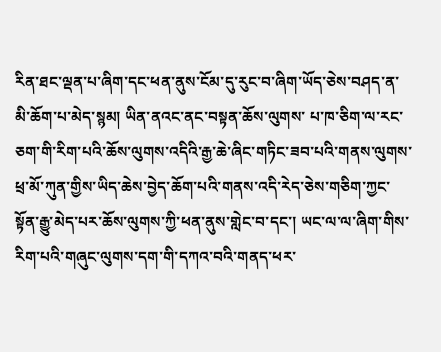རིན་ཐང་ལྡན་པ་ཞིག་དང་ཕན་ནུས་ངོམ་དུ་རུང་བ་ཞིག་ཡོད་ཅེས་བཤད་ན་མི་ཆོག་པ་མེད་སྙམ། ཡིན་ནའང་ནང་བསྟན་ཆོས་ལུགས་ པ་ཁ་ཅིག་ལ་རང་ཅག་གི་རིག་པའི་ཆོས་ལུགས་འདིའི་རྒྱ་ཆེ་ཞིང་གཏིང་ཟབ་པའི་གནས་ལུགས་ཕྲ་མོ་ཀུན་གྱིས་ཡིད་ཆེས་བྱེད་ཆོག་པའི་གནས་འདི་རེད་ཅེས་གཅིག་ཀྱང་སྟོན་རྒྱུ་མེད་པར་ཆོས་ལུགས་ཀྱི་ཕན་ནུས་གླེང་བ་དང་། ཡང་ལ་ལ་ཞིག་གིས་རིག་པའི་གཞུང་ལུགས་དག་གི་དཀའ་བའི་གནད་ཕར་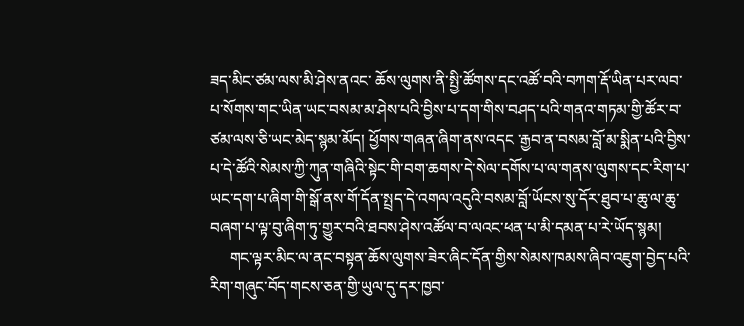ཟད་མིང་ཙམ་ལས་མི་ཤེས་ནའང་ ཆོས་ལུགས་ནི་སྤྱི་ཚོགས་དང་འཚོ་བའི་བཀག་རྡོ་ཡིན་པར་ལབ་པ་སོགས་གང་ཡིན་ཡང་བསམ་མ་ཤེས་པའི་བྱིས་པ་དག་གིས་བཤད་པའི་གནའ་གཏམ་གྱི་ཚོར་བ་ཙམ་ལས་ཅི་ཡང་མེད་སྙམ་མོད། ཕྱོགས་གཞན་ཞིག་ནས་འདང ་རྒྱབ་ན་བསམ་བློ་མ་སྨིན་པའི་བྱིས་པ་དེ་ཚོའི་སེམས་ཀྱི་ཀུན་གཞིའི་སྟེང་གི་བག་ཆགས་དེ་སེལ་དགོས་པ་ལ་གནས་ལུགས་དང་རིག་པ་ཡང་དག་པ་ཞིག་གི་སྒོ་ནས་གོ་དོན་སྤྲད་དེ་འགལ་འདུའི་བསམ་བློ་ཡོངས་སུ་དོར་ཐུབ་པ་ཆུ་ལ་ཆུ་བཞག་པ་ལྟ་བུ་ཞིག་ཏུ་གྱུར་བའི་ཐབས་ཤེས་འཚོལ་བ་ལའང་ཕན་པ་མི་དམན་པ་རེ་ཡོད་སྙམ།
     གང་ལྟར་མིང་ལ་ནང་བསྟན་ཆོས་ལུགས་ཟེར་ཞིང་དོན་གྱིས་སེམས་ཁམས་ཞིབ་འཇུག་བྱེད་པའི་རིག་གཞུང་བོད་གངས་ཅན་གྱི་ཡུལ་དུ་དར་ཁྱབ་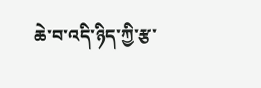ཆེ་བ་འདི་ཉིད་ཀྱི་རྩ་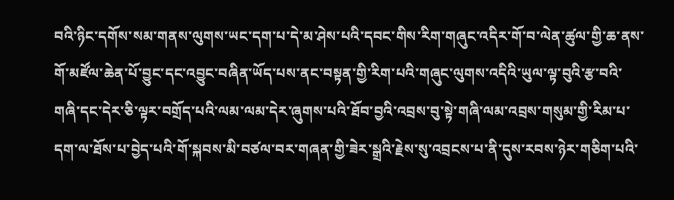བའི་ཉིང་དགོས་སམ་གནས་ལུགས་ཡང་དག་པ་དེ་མ་ཤེས་པའི་དབང་གིས་རིག་གཞུང་འདིར་གོ་བ་ལེན་ཚུལ་གྱི་ཆ་ནས་གོ་མཛོལ་ཆེན་པོ་བྱུང་དང་འབྱུང་བཞིན་ཡོད་པས་ནང་བསྟན་གྱི་རིག་པའི་གཞུང་ལུགས་འདིའི་ཡུལ་ལྟ་བུའི་རྩ་བའི་གཞི་དང་དེར་ཅི་ལྟར་བགྲོད་པའི་ལམ་ལམ་དེར་ཞུགས་པའི་ཐོབ་བྱའི་འབྲས་བུ་སྟེ་གཞི་ལམ་འབྲས་གསུམ་གྱི་རིམ་པ་དག་ལ་ཐོས་པ་བྱེད་པའི་གོ་སྐབས་མི་བཙལ་བར་གཞན་གྱི་ཟེར་སྒྲའི་རྗེས་སུ་འབྲངས་པ་ནི་དུས་རབས་ཉེར་གཅིག་པའི་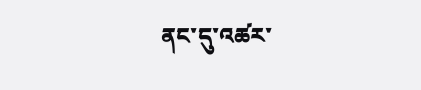ནང་དུ་འཚར་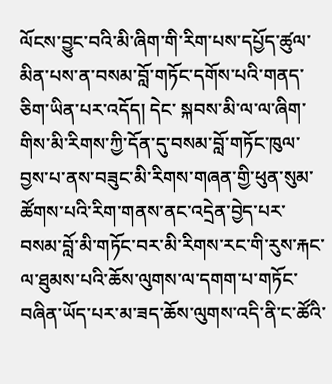ལོངས་བྱུང་བའི་མི་ཞིག་གི་རིག་པས་དཔྱོད་ཚུལ་མིན་པས་ན་བསམ་བློ་གཏོང་དགོས་པའི་གནད་ཅིག་ཡིན་པར་འདོད། དེང་ སྐབས་མི་ལ་ལ་ཞིག་གིས་མི་རིགས་ཀྱི་དོན་དུ་བསམ་བློ་གཏོང་ཁུལ་བྱས་པ་ནས་བཟུང་མི་རིགས་གཞན་གྱི་ཕུན་སུམ་ཚོགས་པའི་རིག་གནས་ནང་འདྲེན་བྱེད་པར་བསམ་བློ་མི་གཏོང་བར་མི་རིགས་རང་གི་རུས་རྐང་ལ་ཐུམས་པའི་ཆོས་ལུགས་ལ་དགག་པ་གཏོང་བཞིན་ཡོད་པར་མ་ཟད་ཆོས་ལུགས་འདི་ནི་ང་ཚོའི་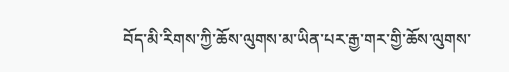བོད་མི་རིགས་ཀྱི་ཆོས་ལུགས་མ་ཡིན་པར་རྒྱ་གར་གྱི་ཆོས་ལུགས་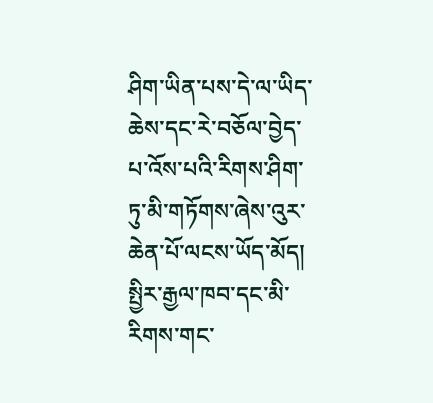ཤིག་ཡིན་པས་དེ་ལ་ཡིད་ཆེས་དང་རེ་བཅོལ་བྱེད་པ་འོས་པའི་རིགས་ཤིག་ཏུ་མི་གཏོགས་ཞེས་འུར་ཆེན་པོ་ལངས་ཡོད་མོད། སྤྱིར་རྒྱལ་ཁབ་དང་མི་རིགས་གང་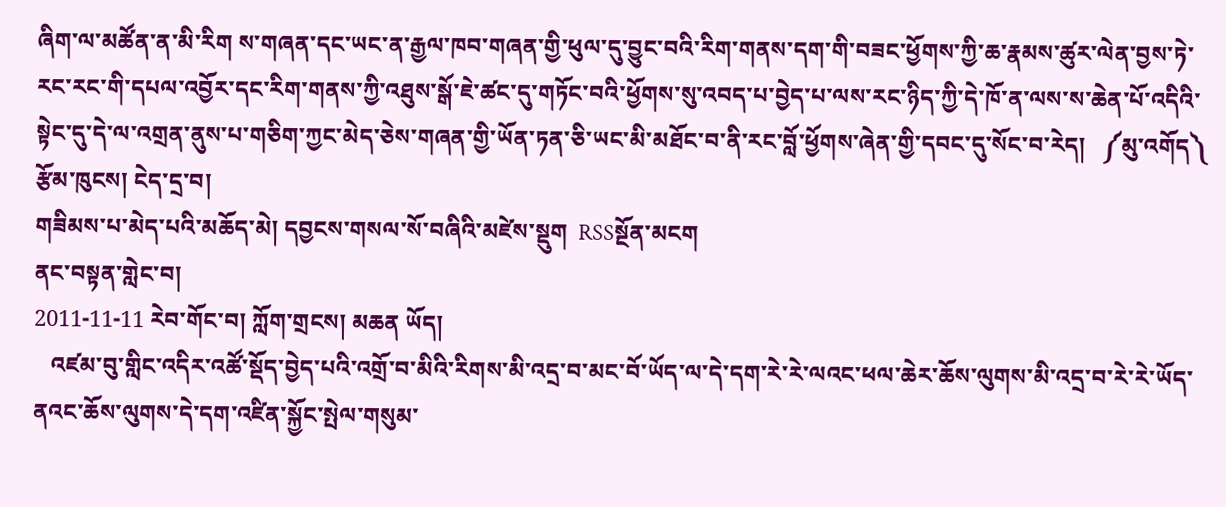ཞིག་ལ་མཚོན་ན་མི་རིག ས་གཞན་དང་ཡང་ན་རྒྱལ་ཁབ་གཞན་གྱི་ཕུལ་དུ་བྱུང་བའི་རིག་གནས་དག་གི་བཟང་ཕྱོགས་ཀྱི་ཆ་རྣམས་ཚུར་ལེན་བྱས་ཏེ་རང་རང་གི་དཔལ་འབྱོར་དང་རིག་གནས་ཀྱི་འཐུས་སྒོ་ཇེ་ཚང་དུ་གཏོང་བའི་ཕྱོགས་སུ་འབད་པ་བྱེད་པ་ལས་རང་ཉིད་ཀྱི་དེ་ཁོ་ན་ལས་ས་ཆེན་པོ་འདིའི་སྟེང་དུ་དེ་ལ་འགྲན་ནུས་པ་གཅིག་ཀྱང་མེད་ཅེས་གཞན་གྱི་ཡོན་ཏན་ཅི་ཡང་མི་མཐོང་བ་ནི་རང་བློ་ཕྱོགས་ཞེན་གྱི་དབང་དུ་སོང་བ་རེད།   ༼མུ་འགོད༽
རྩོམ་ཁུངས། ངེད་དྲ་བ།
གཟིམས་པ་མེད་པའི་མཆོད་མེ། དབྱངས་གསལ་སོ་བཞིའི་མཛེས་སྡུག  RSSསྔོན་མངག
ནང་བསྟན་གླེང་བ།
2011-11-11 རེབ་གོང་བ། ཀློག་གྲངས། མཆན ཡོད།
   འཛམ་བུ་གླིང་འདིར་འཚོ་སྡོད་བྱེད་པའི་འགྲོ་བ་མིའི་རིགས་མི་འདྲ་བ་མང་བོ་ཡོད་ལ་དེ་དག་རེ་རེ་ལའང་ཕལ་ཆེར་ཆོས་ལུགས་མི་འདྲ་བ་རེ་རེ་ཡོད་ནའང་ཆོས་ལུགས་དེ་དག་འཛིན་སྐྱོང་སྤེལ་གསུམ་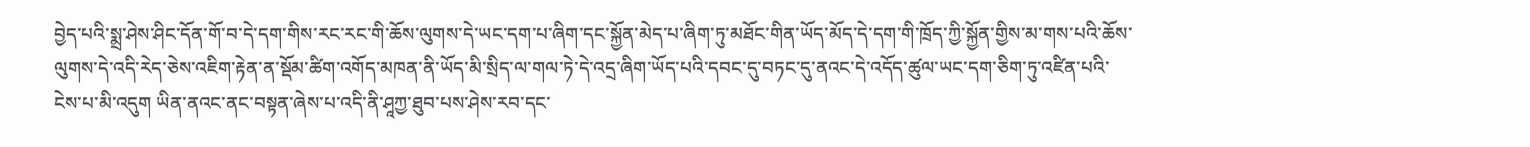བྱེད་པའི་སྨྲ་ཤེས་ཤིང་དོན་གོ་བ་དེ་དག་གིས་རང་རང་གི་ཆོས་ལུགས་དེ་ཡང་དག་པ་ཞིག་དང་སྐྱོན་མེད་པ་ཞིག་ཏུ་མཐོང་གིན་ཡོད་མོད་དེ་དག་གི་ཁྲོད་ཀྱི་སྐྱོན་གྱིས་མ་གས་པའི་ཆོས་ལུགས་དེ་འདི་རེད་ཅེས་འཇིག་རྟེན་ན་སྡོམ་ཚིག་འགོད་མཁན་ནི་ཡོད་མི་སྲིད་ལ་གལ་ཏེ་དེ་འདྲ་ཞིག་ཡོད་པའི་དབང་དུ་བཏང་དུ་ནའང་དེ་འདོད་ཚུལ་ཡང་དག་ཅིག་ཏུ་འཛིན་པའི་ངེས་པ་མི་འདུག ཡིན་ནའང་ནང་བསྟན་ཞེས་པ་འདི་ནི་ཤཱཀྱ་ཐུབ་པས་ཤེས་རབ་དང་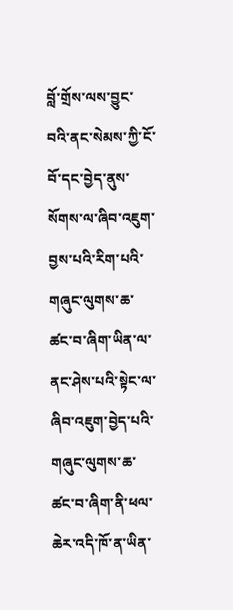བློ་གྲོས་ལས་བྱུང་བའི་ནང་སེམས་ཀྱི་ངོ་བོ་དང་བྱེད་ནུས་སོགས་ལ་ཞིབ་འཇུག་བྱས་པའི་རིག་པའི་གཞུང་ལུགས་ཆ་ཚང་བ་ཞིག་ཡིན་ལ་ནང་ཤེས་པའི་སྟེང་ལ་ཞིབ་འཇུག་བྱེད་པའི་གཞུང་ལུགས་ཆ་ཚང་བ་ཞིག་ནི་ཕལ་ཆེར་འདི་ཁོ་ན་ཡིན་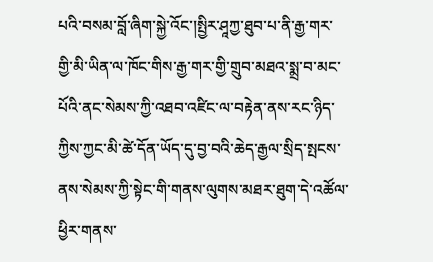པའི་བསམ་བློ་ཞིག་སྐྱེ་འོང་།སྤྱིར་ཤཱཀྱ་ཐུབ་པ་ནི་རྒྱ་གར་གྱི་མི་ཡིན་ལ་ཁོང་གིས་རྒྱ་གར་གྱི་གྲུབ་མཐའ་སྨྲ་བ་མང་པོའི་ནང་སེམས་ཀྱི་འཐབ་འཛིང་ལ་བརྟེན་ནས་རང་ཉིད་ཀྱིས་ཀྱང་མི་ཚེ་དོན་ཡོད་དུ་བྱ་བའི་ཆེད་རྒྱལ་སྲིད་སྤངས་ནས་སེམས་ཀྱི་སྟེང་གི་གནས་ལུགས་མཐར་ཐུག་དེ་འཚོལ་ཕྱིར་གནས་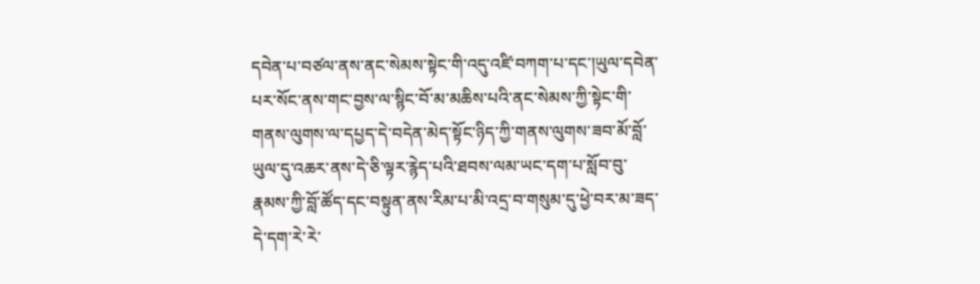དབེན་པ་བཙལ་ནས་ནང་སེམས་སྟེང་གི་འདུ་འཛི་བཀག་པ་དང་།ཡུལ་དབེན་པར་སོང་ནས་གང་བྱས་ལ་སྙིང་བོ་མ་མཆིས་པའི་ནང་སེམས་ཀྱི་སྟེང་གི་གནས་ལུགས་ལ་དཔྱད་དེ་བདེན་མེད་སྟོང་ཉིད་ཀྱི་གནས་ལུགས་ཟབ་མོ་བློ་ཡུལ་དུ་འཆར་ནས་དེ་ཅི་ལྟར་རྙེད་པའི་ཐབས་ལམ་ཡང་དག་པ་སློབ་བུ་རྣམས་ཀྱི་བློ་ཚོད་དང་བསྟུན་ནས་རིམ་པ་མི་འདྲ་བ་གསུམ་དུ་ཕྱེ་བར་མ་ཟད་དེ་དག་རེ་རེ་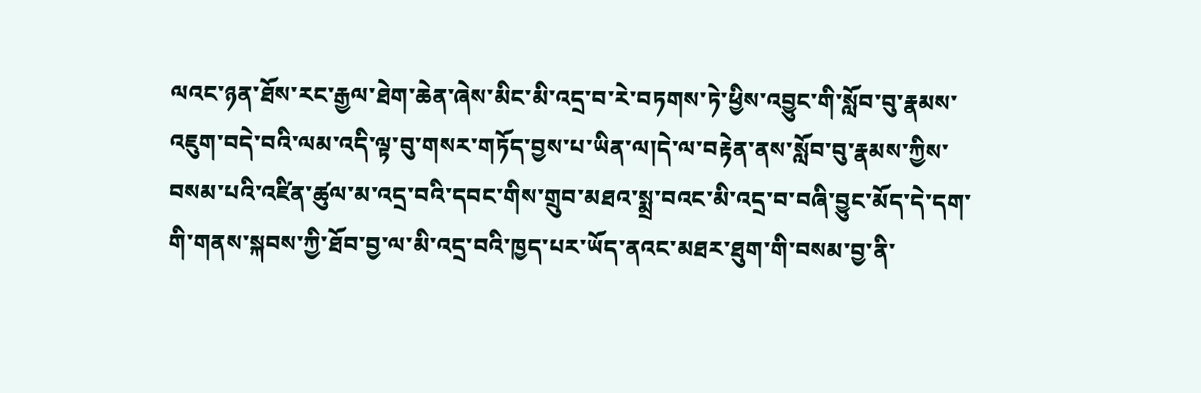ལའང་ཉན་ཐོས་རང་རྒྱལ་ཐེག་ཆེན་ཞེས་མིང་མི་འདྲ་བ་རེ་བཏགས་ཏེ་ཕྱིས་འབྱུང་གི་སློབ་བུ་རྣམས་འཇུག་བདེ་བའི་ལམ་འདི་ལྟ་བུ་གསར་གཏོད་བྱས་པ་ཡིན་ལ།དེ་ལ་བརྟེན་ནས་སློབ་བུ་རྣམས་ཀྱིས་བསམ་པའི་འཛིན་ཚུལ་མ་འདྲ་བའི་དབང་གིས་གྲུབ་མཐའ་སྨྲ་བའང་མི་འདྲ་བ་བཞི་བྱུང་མོད་དེ་དག་གི་གནས་སྐབས་ཀྱི་ཐོབ་བྱ་ལ་མི་འདྲ་བའི་ཁྱད་པར་ཡོད་ནའང་མཐར་ཐུག་གི་བསམ་བྱ་ནི་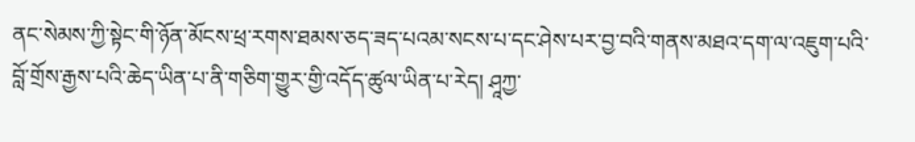ནང་སེམས་ཀྱི་སྟེང་གི་ཉོན་མོངས་ཕྲ་རགས་ཐམས་ཅད་ཟད་པའམ་སངས་པ་དང་ཤེས་པར་བྱ་བའི་གནས་མཐའ་དག་ལ་འཇུག་པའི་བློ་གྲོས་རྒྱས་པའི་ཆེད་ཡིན་པ་ནི་གཅིག་གྱུར་གྱི་འདོད་ཚུལ་ཡིན་པ་རེད། ཤཱཀྱ་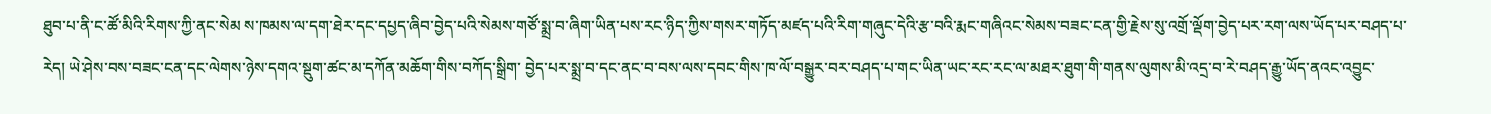ཐུབ་པ་ནི་ང་ཚོ་མིའི་རིགས་ཀྱི་ནང་སེམ ས་ཁམས་ལ་དག་ཐེར་དང་དཔྱད་ཞིབ་བྱེད་པའི་སེམས་གཙོ་སྨྲ་བ་ཞིག་ཡིན་པས་རང་ཉིད་ཀྱིས་གསར་གཏོད་མཛད་པའི་རིག་གཞུང་དེའི་རྩ་བའི་རྨང་གཞིའང་སེམས་བཟང་ངན་གྱི་རྗེས་སུ་འགྲོ་ལྡོག་བྱེད་པར་རག་ལས་ཡོད་པར་བཤད་པ་རེད། ཡེ་ཤེས་བས་བཟང་ངན་དང་ལེགས་ཉེས་དགའ་སྡུག་ཚང་མ་དཀོན་མཆོག་གིས་བཀོད་སྒྲིག་ བྱེད་པར་སྨྲ་བ་དང་ནང་བ་བས་ལས་དབང་གིས་ཁ་ལོ་བསྒྱུར་བར་བཤད་པ་གང་ཡིན་ཡང་རང་རང་ལ་མཐར་ཐུག་གི་གནས་ལུགས་མི་འདྲ་བ་རེ་བཤད་རྒྱུ་ཡོད་ནའང་འབྱུང་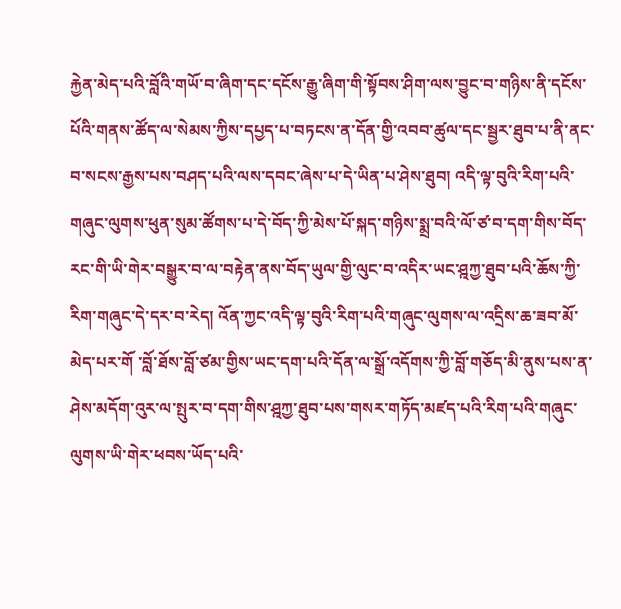རྐྱེན་མེད་པའི་བློའི་གཡོ་བ་ཞིག་དང་དངོས་རྒྱུ་ཞིག་གི་སྟོབས་ཤིག་ལས་བྱུང་བ་གཉིས་ནི་དངོས་པོའི་གནས་ཚོད་ལ་སེམས་ཀྱིས་དཔྱད་པ་བཏངས་ན་དོན་གྱི་འབབ་ཚུལ་དང་སྦྱར་ཐུབ་པ་ནི་ནང་བ་སངས་རྒྱས་པས་བཤད་པའི་ལས་དབང་ཞེས་པ་དེ་ཡིན་པ་ཤེས་ཐུབ། འདི་ལྟ་བུའི་རིག་པའི་གཞུང་ལུགས་ཕུན་སུམ་ཚོགས་པ་དེ་བོད་ཀྱི་མེས་པོ་སྐད་གཉིས་སྨྲ་བའི་ལོ་ཙ་བ་དག་གིས་བོད་རང་གི་ཡི་གེར་བསྒྱུར་བ་ལ་བརྟེན་ནས་བོད་ཡུལ་གྱི་ལུང་བ་འདིར་ཡང་ཤྰཀྱ་ཐུབ་པའི་ཆོས་ཀྱི་རིག་གཞུང་དེ་དར་བ་རེད། འོན་ཀྱང་འདི་ལྟ་བུའི་རིག་པའི་གཞུང་ལུགས་ལ་འདྲིས་ཆ་ཟབ་མོ་མེད་པར་གོ ་བློ་ཐོས་བློ་ཙམ་གྱིས་ཡང་དག་པའི་དོན་ལ་སྒྲོ་འདོགས་ཀྱི་བློ་གཅོད་མི་ནུས་པས་ན་ཤེས་མདོག་འུར་ལ་སྤུར་བ་དག་གིས་ཤྰཀྱ་ཐུབ་པས་གསར་གཏོད་མཛད་པའི་རིག་པའི་གཞུང་ལུགས་ཡི་གེར་ཕབས་ཡོད་པའི་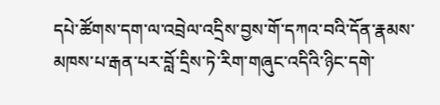དཔེ་ཚོགས་དག་ལ་འབྲེལ་འདྲིས་བྱས་གོ་དཀའ་བའི་དོན་རྣམས་མཁས་པ་རྒན་པར་བློ་དྲིས་ཏེ་རིག་གཞུང་འདིའི་ཉིང་དགེ་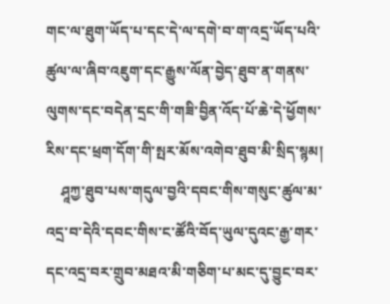གང་ལ་ཐུག་ཡོད་པ་དང་དེ་ལ་དགེ་བ་ག་འདྲ་ཡོད་པའི་ཚུལ་ལ་ཞིབ་འཇུག་དང་རྒྱུས་ལོན་བྱེད་ཐུབ་ན་གནས་ལུགས་དང་བདེན་དྲང་གི་གཟི་བྱིན་འོད་པོ་ཆེ་དེ་ཕྱོགས་རིས་དང་ཕྲག་དོག་གི་སྤར་མོས་འགེབ་ཐུབ་མི་སྲིད་སྙམ།
    ཤཱཀྱ་ཐུབ་པས་གདུལ་བྱའི་དབང་གིས་གསུང་ཚུལ་མ་འདྲ་བ་དེའི་དབང་གིས་ང་ཚོའི་བོད་ཡུལ་དུའང་རྒྱ་གར་དང་འདྲ་བར་གྲུབ་མཐའ་མི་གཅིག་པ་མང་དུ་བྱུང་བར་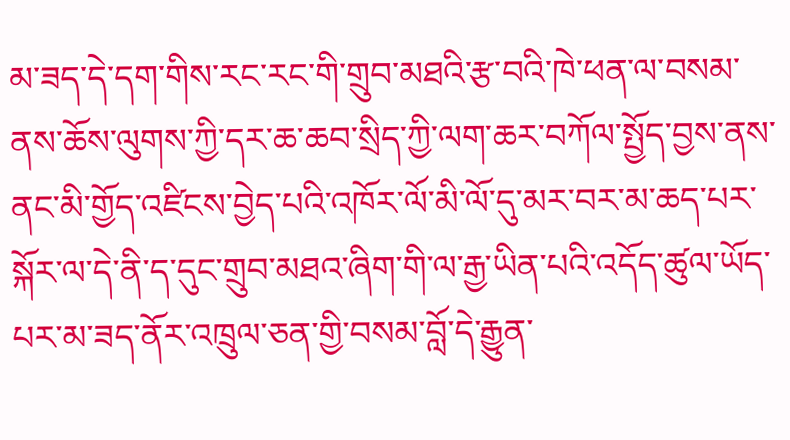མ་ཟད་དེ་དག་གིས་རང་རང་གི་གྲུབ་མཐའི་རྩ་བའི་ཁེ་ཕན་ལ་བསམ་ནས་ཆོས་ལུགས་ཀྱི་དར་ཆ་ཆབ་སྲིད་ཀྱི་ལག་ཆར་བཀོལ་སྤྱོད་བྱས་ནས་ནང་མི་གྱོད་འཛིངས་བྱེད་པའི་འཁོར་ལོ་མི་ལོ་དུ་མར་བར་མ་ཆད་པར་སྐོར་ལ་དེ་ནི་ད་དུང་གྲུབ་མཐའ་ཞིག་གི་ལ་རྒྱ་ཡིན་པའི་འདོད་ཚུལ་ཡོད་པར་མ་ཟད་ནོར་འཁྲུལ་ཅན་གྱི་བསམ་བློ་དེ་རྒྱུན་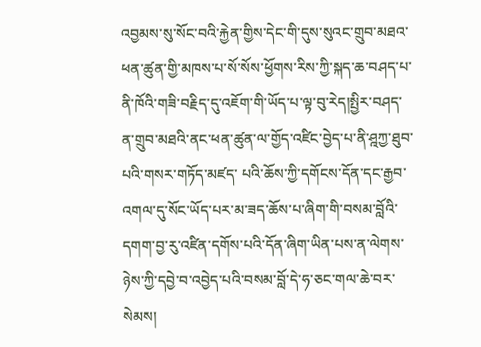འབྱམས་སུ་སོང་བའི་རྐྱེན་གྱིས་དེང་གི་དུས་སུའང་གྲུབ་མཐའ་ཕན་ཚུན་གྱི་མཁས་པ་སོ་སོས་ཕྱོགས་རིས་ཀྱི་སྐད་ཆ་བཤད་པ་ནི་ཁོའི་གཟི་བརྗིད་དུ་འཇོག་གི་ཡོད་པ་ལྟ་བུ་རེད།སྤྱིར་བཤད་ན་གྲུབ་མཐའི་ནང་ཕན་ཚུན་ལ་གྱོད་འཛིང་བྱེད་པ་ནི་ཤྰཀྱ་ཐུབ་པའི་གསར་གཏོད་མཛད་ པའི་ཆོས་ཀྱི་དགོངས་དོན་དང་རྒྱབ་འགལ་དུ་སོང་ཡོད་པར་མ་ཟད་ཆོས་པ་ཞིག་གི་བསམ་བློའི་དགག་བྱ་རུ་འཛིན་དགོས་པའི་དོན་ཞིག་ཡིན་པས་ན་ལེགས་ཉེས་ཀྱི་དབྱེ་བ་འབྱེད་པའི་བསམ་བློ་དེ་ཧ་ཅང་གལ་ཆེ་བར་སེམས།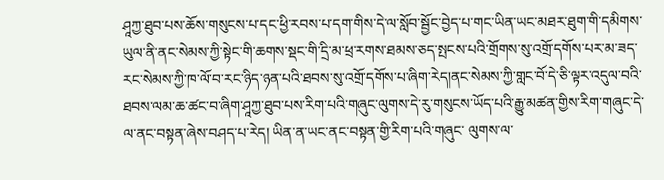ཤཱཀྱ་ཐུབ་པས་ཆོས་གསུངས་པ་དང་ཕྱི་རབས་པ་དག་གིས་དེ་ལ་སློབ་སྦྱོང་བྱེད་པ་གང་ཡིན་ཡང་མཐར་ཐུག་གི་དམིགས་ཡུལ་ནི་ནང་སེམས་ཀྱི་སྟེང་གི་ཆགས་སྡང་གི་དྲི་མ་ཕྲ་རགས་ཐམས་ཅད་སྤངས་པའི་གྲོགས་སུ་འགྲོ་དགོས་པར་མ་ཟད་རང་སེམས་ཀྱི་ཁ་ལོ་བ་རང་ཉིད་ཉན་པའི་ཐབས་སུ་འགྲོ་དགོས་པ་ཞིག་རེད།ནང་སེམས་ཀྱི་གླང་བོ་དེ་ཅི་ལྟར་འདུལ་བའི་ཐབས་ལམ་ཆ་ཚང་བ་ཞིག་ཤཱཀྱ་ཐུབ་པས་རིག་པའི་གཞུང་ལུགས་དེ་རུ་གསུངས་ཡོད་པའི་རྒྱུ་མཚན་གྱིས་རིག་གཞུང་དེ་ལ་ནང་བསྟན་ཞེས་བཤད་པ་རེད། ཡིན་ན་ཡང་ནང་བསྟན་གྱི་རིག་པའི་གཞུང་ ལུགས་ལ་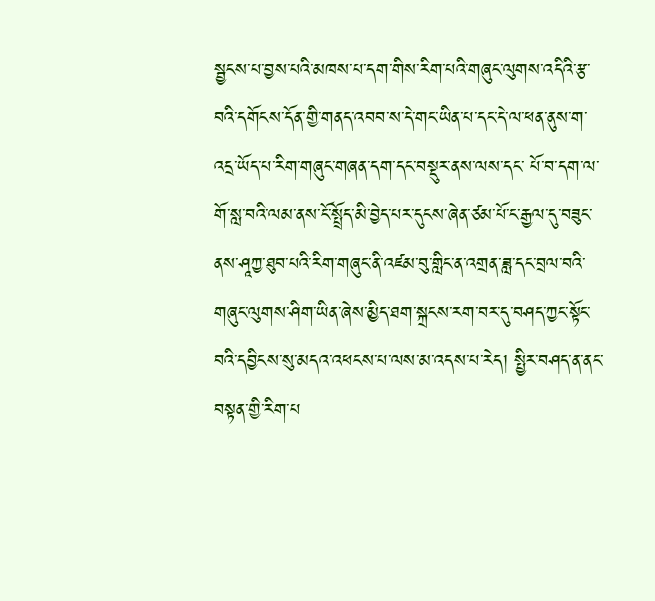སྦྱངས་པ་བྱས་པའི་མཁས་པ་དག་གིས་རིག་པའི་གཞུང་ལུགས་འདིའི་རྩ་བའི་དགོངས་དོན་གྱི་གནད་འབབ་ས་དེ་གང་ཡིན་པ་དང་དེ་ལ་ཕན་ནུས་ག་འདྲ་ཡོད་པ་རིག་གཞུང་གཞན་དག་དང་བསྡུར་ནས་ལས་དང་ པོ་བ་དག་ལ་གོ་སླ་བའི་ལམ་ནས་ངོ་སྤྲོད་མི་བྱེད་པར་དུངས་ཞེན་ཙམ་པོ་ང་རྒྱལ་དུ་བཟུང་ནས་ཤཱཀྱ་ཐུབ་པའི་རིག་གཞུང་ནི་འཛམ་བུ་གླིང་ན་འགྲན་ཟླ་དང་བྲལ་བའི་གཞུང་ལུགས་ཤིག་ཡིན་ཞེས་མྱིད་ཐག་སྐྲངས་རག་བར་དུ་བཤད་ཀྱང་སྟོང་བའི་དབྱིངས་སུ་མདའ་འཕངས་པ་ལས་མ་འདས་པ་རེད། སྤྱིར་བཤད་ན་ནང་བསྟན་གྱི་རིག་པ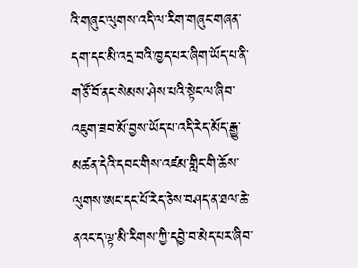འི་གཞུང་ལུགས་འདི་ལ་རིག་གཞུང་གཞན་དག་དང་མི་འདྲ་བའི་ཁྱད་པར་ཞིག་ཡོད་པ་ནི་གཙོ་བོ་ནང་སེམས་ཤེས་པའི་སྟེང་ལ་ཞིབ་འཇུག་ཟབ་མོ་བྱས་ཡོད་པ་འདི་རེད་མོད་རྒྱུ་མཚན་དེའི་དབང་གིས་འཛམ་གླིང་གི་ཆོས་ལུགས་ཨང་དང་པོ་རེད་ཅེས་བཤད་ན་ཐལ་ཆེ་ནའང་ད་ལྟ་མི་རིགས་ཀྱི་དབྱེ་བ་མེད་པར་ཞིབ་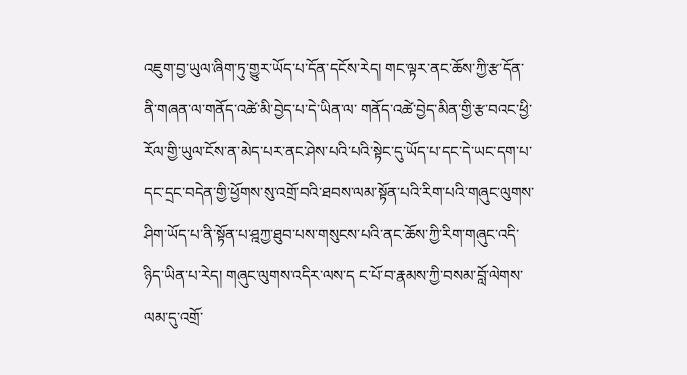འཇུག་བྱ་ཡུལ་ཞིག་ཏུ་གྱུར་ཡོད་པ་དོན་དངོས་རེད། གང་ལྟར་ནང་ཆོས་ཀྱི་རྩ་དོན་ནི་གཞན་ལ་གནོད་འཚེ་མི་བྱེད་པ་དེ་ཡིན་ལ་ གནོད་འཚེ་བྱེད་མིན་གྱི་རྩ་བའང་ཕྱི་རོལ་གྱི་ཡུལ་ངོས་ན་མེད་པར་ནང་ཤེས་པའི་པའི་སྟེང་དུ་ཡོད་པ་དང་དེ་ཡང་དག་པ་དང་དྲང་བདེན་གྱི་ཕྱོགས་སུ་འགྲོ་བའི་ཐབས་ལམ་སྟོན་པའི་རིག་པའི་གཞུང་ལུགས་ཤིག་ཡོད་པ་ནི་སྟོན་པ་ཤྰཀྱ་ཐུབ་པས་གསུངས་པའི་ནང་ཆོས་ཀྱི་རིག་གཞུང་འདི་ཉིད་ཡིན་པ་རེད། གཞུང་ལུགས་འདིར་ལས་ད ང་པོ་བ་རྣམས་ཀྱི་བསམ་བློ་ལེགས་ལམ་དུ་འགྲོ་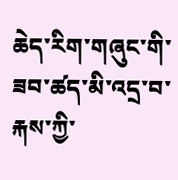ཆེད་རིག་གཞུང་གི་ཟབ་ཚད་མི་འདྲ་བ་རྐས་ཀྱི་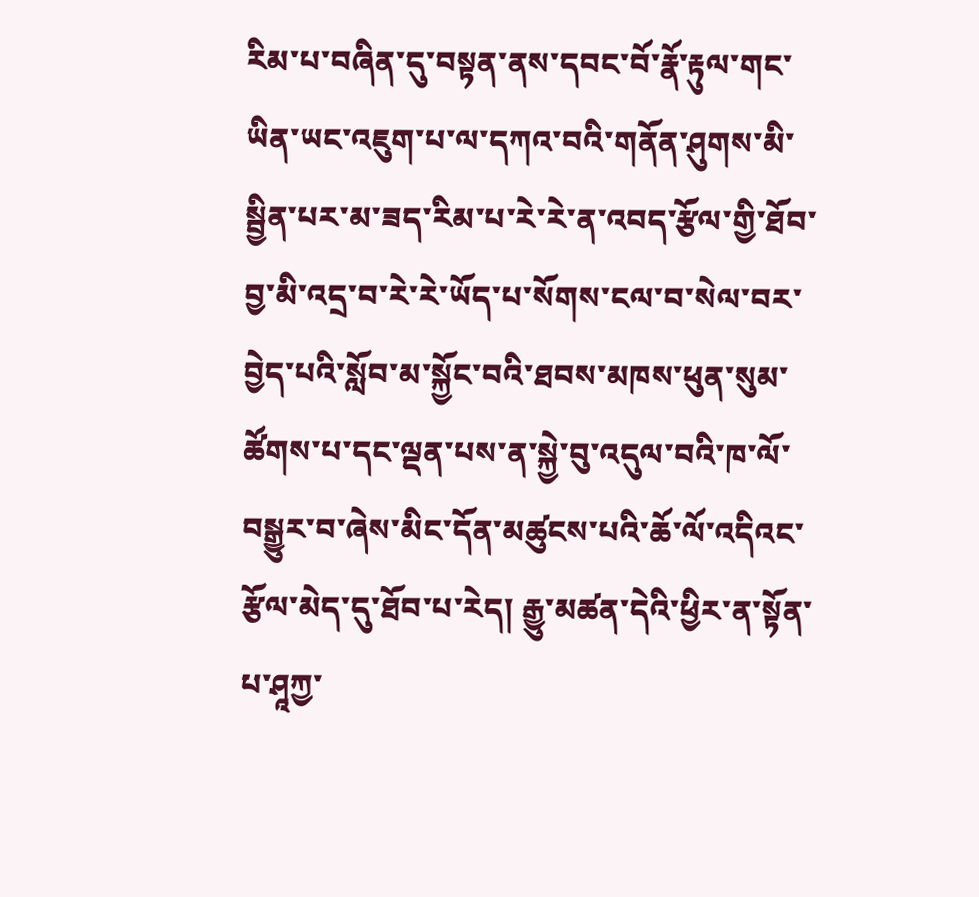རིམ་པ་བཞིན་དུ་བསྟན་ནས་དབང་བོ་རྣོ་རྟུལ་གང་ཡིན་ཡང་འཇུག་པ་ལ་དཀའ་བའི་གནོན་ཤུགས་མི་སྦྱིན་པར་མ་ཟད་རིམ་པ་རེ་རེ་ན་འབད་རྩོལ་གྱི་ཐོབ་བྱ་མི་འདྲ་བ་རེ་རེ་ཡོད་པ་སོགས་ངལ་བ་སེལ་བར་བྱེད་པའི་སློབ་མ་སྐྱོང་བའི་ཐབས་མཁས་ཕུན་སུམ་ཚོགས་པ་དང་ལྡན་པས་ན་སྐྱེ་བུ་འདུལ་བའི་ཁ་ལོ་བསྒྱུར་བ་ཞེས་མིང་དོན་མཚུངས་པའི་ཆོ་ལོ་འདིའང་རྩོལ་མེད་དུ་ཐོབ་པ་རེད། རྒྱུ་མཚན་དེའི་ཕྱིར་ན་སྟོན་པ་ཤཱཀྱ་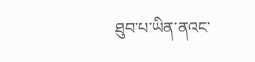ཐུབ་པ་ཡིན་ནའང་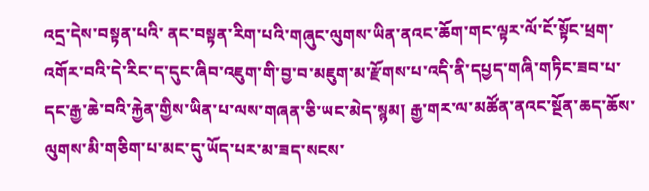འདྲ་དེས་བསྟན་པའི་ ནང་བསྟན་རིག་པའི་གཞུང་ལུགས་ཡིན་ནའང་ཆོག་གང་ལྟར་ལོ་ངོ་སྟོང་ཕྲག་འགོར་བའི་དེ་རིང་ད་དུང་ཞིབ་འཇུག་གི་བྱ་བ་མཇུག་མ་རྫོགས་པ་འདི་ནི་དཔྱད་གཞི་གཏིང་ཟབ་པ་དང་རྒྱ་ཆེ་བའི་རྐྱེན་གྱིས་ཡིན་པ་ལས་གཞན་ཅི་ཡང་མེད་སྙམ། རྒྱ་གར་ལ་མཚོན་ནའང་སྔོན་ཆད་ཆོས་ལུགས་མི་གཅིག་པ་མང་དུ་ཡོད་པར་མ་ཟད་སངས་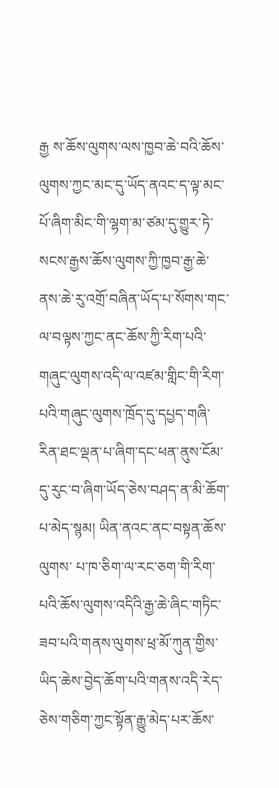རྒྱ ས་ཆོས་ལུགས་ལས་ཁྱབ་ཆེ་བའི་ཆོས་ལུགས་ཀྱང་མང་དུ་ཡོད་ནའང་ད་ལྟ་མང་པོ་ཞིག་མིང་གི་ལྷག་མ་ཙམ་དུ་གྱུར་ཏེ་སངས་རྒྱས་ཆོས་ལུགས་ཀྱི་ཁྱབ་རྒྱ་ཆེ་ནས་ཆེ་རུ་འགྲོ་བཞིན་ཡོད་པ་སོགས་གང་ལ་བལྟས་ཀྱང་ནང་ཆོས་ཀྱི་རིག་པའི་གཞུང་ལུགས་འདི་ལ་འཛམ་གླིང་གི་རིག་པའི་གཞུང་ལུགས་ཁྲོད་དུ་དཔྱད་གཞི་རིན་ཐང་ལྡན་པ་ཞིག་དང་ཕན་ནུས་ངོམ་དུ་རུང་བ་ཞིག་ཡོད་ཅེས་བཤད་ན་མི་ཆོག་པ་མེད་སྙམ། ཡིན་ནའང་ནང་བསྟན་ཆོས་ལུགས་ པ་ཁ་ཅིག་ལ་རང་ཅག་གི་རིག་པའི་ཆོས་ལུགས་འདིའི་རྒྱ་ཆེ་ཞིང་གཏིང་ཟབ་པའི་གནས་ལུགས་ཕྲ་མོ་ཀུན་གྱིས་ཡིད་ཆེས་བྱེད་ཆོག་པའི་གནས་འདི་རེད་ཅེས་གཅིག་ཀྱང་སྟོན་རྒྱུ་མེད་པར་ཆོས་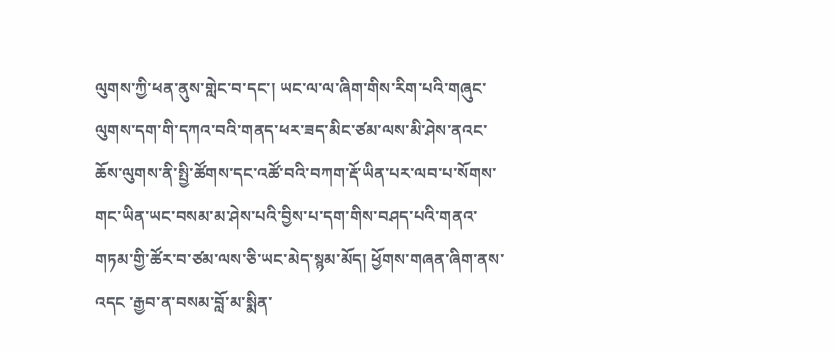ལུགས་ཀྱི་ཕན་ནུས་གླེང་བ་དང་། ཡང་ལ་ལ་ཞིག་གིས་རིག་པའི་གཞུང་ལུགས་དག་གི་དཀའ་བའི་གནད་ཕར་ཟད་མིང་ཙམ་ལས་མི་ཤེས་ནའང་ ཆོས་ལུགས་ནི་སྤྱི་ཚོགས་དང་འཚོ་བའི་བཀག་རྡོ་ཡིན་པར་ལབ་པ་སོགས་གང་ཡིན་ཡང་བསམ་མ་ཤེས་པའི་བྱིས་པ་དག་གིས་བཤད་པའི་གནའ་གཏམ་གྱི་ཚོར་བ་ཙམ་ལས་ཅི་ཡང་མེད་སྙམ་མོད། ཕྱོགས་གཞན་ཞིག་ནས་འདང ་རྒྱབ་ན་བསམ་བློ་མ་སྨིན་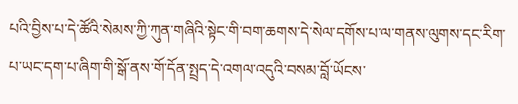པའི་བྱིས་པ་དེ་ཚོའི་སེམས་ཀྱི་ཀུན་གཞིའི་སྟེང་གི་བག་ཆགས་དེ་སེལ་དགོས་པ་ལ་གནས་ལུགས་དང་རིག་པ་ཡང་དག་པ་ཞིག་གི་སྒོ་ནས་གོ་དོན་སྤྲད་དེ་འགལ་འདུའི་བསམ་བློ་ཡོངས་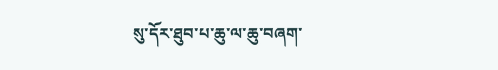སུ་དོར་ཐུབ་པ་ཆུ་ལ་ཆུ་བཞག་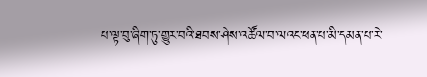པ་ལྟ་བུ་ཞིག་ཏུ་གྱུར་བའི་ཐབས་ཤེས་འཚོལ་བ་ལའང་ཕན་པ་མི་དམན་པ་རེ་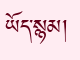ཡོད་སྙམ།